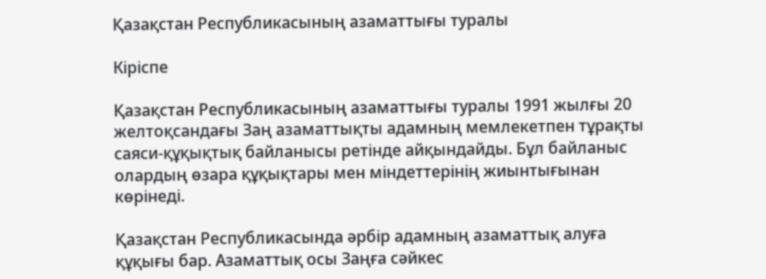Қазақстан Республикасының азаматтығы туралы

Кіріспе

Қазақстан Республикасының азаматтығы туралы 1991 жылғы 20 желтоқсандағы Заң азаматтықты адамның мемлекетпен тұрақты саяси-құқықтық байланысы ретінде айқындайды. Бұл байланыс олардың өзара құқықтары мен міндеттерінің жиынтығынан көрінеді.

Қазақстан Республикасында әрбір адамның азаматтық алуға құқығы бар. Азаматтық осы Заңға сәйкес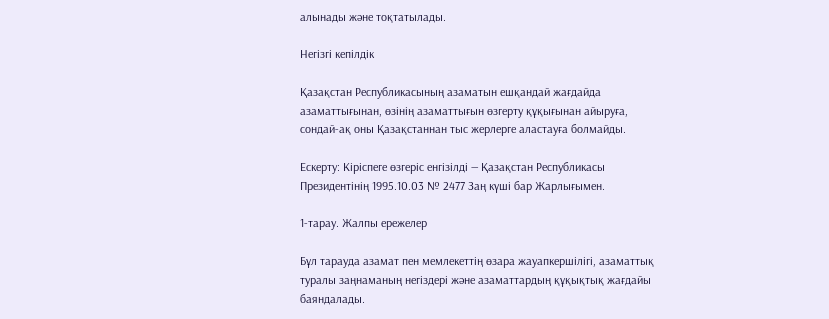алынады және тоқтатылады.

Негізгі кепілдік

Қазақстан Республикасының азаматын ешқандай жағдайда азаматтығынан, өзінің азаматтығын өзгерту құқығынан айыруға, сондай-ақ оны Қазақстаннан тыс жерлерге аластауға болмайды.

Ескерту: Кіріспеге өзгеріс енгізілді — Қазақстан Республикасы Президентінің 1995.10.03 № 2477 Заң күші бар Жарлығымен.

1-тарау. Жалпы ережелер

Бұл тарауда азамат пен мемлекеттің өзара жауапкершілігі, азаматтық туралы заңнаманың негіздері және азаматтардың құқықтық жағдайы баяндалады.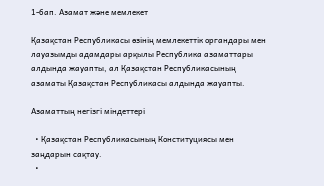1-бап. Азамат және мемлекет

Қазақстан Республикасы өзінің мемлекеттік органдары мен лауазымды адамдары арқылы Республика азаматтары алдында жауапты, ал Қазақстан Республикасының азаматы Қазақстан Республикасы алдында жауапты.

Азаматтың негізгі міндеттері

  • Қазақстан Республикасының Конституциясы мен заңдарын сақтау.
  •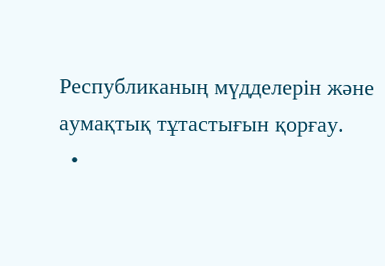Республиканың мүдделерін және аумақтық тұтастығын қорғау.
  •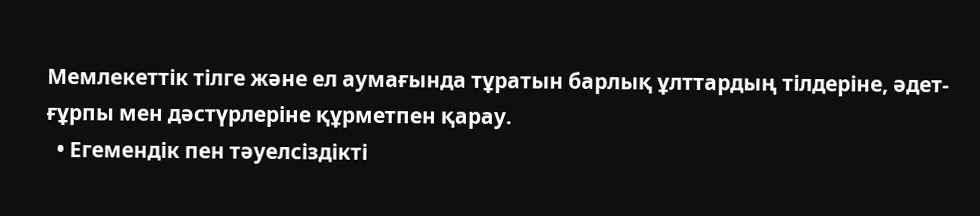Мемлекеттік тілге және ел аумағында тұратын барлық ұлттардың тілдеріне, әдет-ғұрпы мен дәстүрлеріне құрметпен қарау.
  • Егемендік пен тәуелсіздікті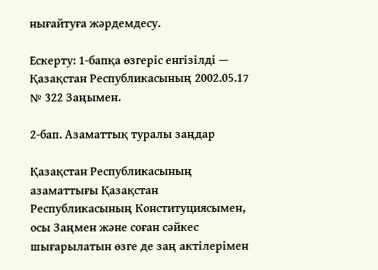нығайтуға жәрдемдесу.

Ескерту: 1-бапқа өзгеріс енгізілді — Қазақстан Республикасының 2002.05.17 № 322 Заңымен.

2-бап. Азаматтық туралы заңдар

Қазақстан Республикасының азаматтығы Қазақстан Республикасының Конституциясымен, осы Заңмен және соған сәйкес шығарылатын өзге де заң актілерімен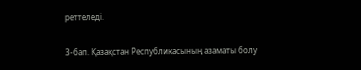реттеледі.

3-бап. Қазақстан Республикасының азаматы болу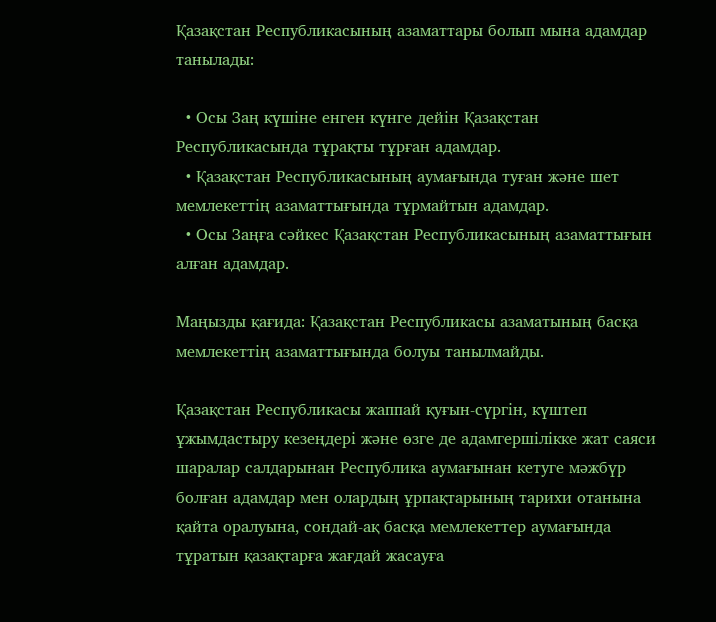Қазақстан Республикасының азаматтары болып мына адамдар танылады:

  • Осы Заң күшіне енген күнге дейін Қазақстан Республикасында тұрақты тұрған адамдар.
  • Қазақстан Республикасының аумағында туған және шет мемлекеттің азаматтығында тұрмайтын адамдар.
  • Осы Заңға сәйкес Қазақстан Республикасының азаматтығын алған адамдар.

Маңызды қағида: Қазақстан Республикасы азаматының басқа мемлекеттің азаматтығында болуы танылмайды.

Қазақстан Республикасы жаппай қуғын-сүргін, күштеп ұжымдастыру кезеңдері және өзге де адамгершілікке жат саяси шаралар салдарынан Республика аумағынан кетуге мәжбүр болған адамдар мен олардың ұрпақтарының тарихи отанына қайта оралуына, сондай-ақ басқа мемлекеттер аумағында тұратын қазақтарға жағдай жасауға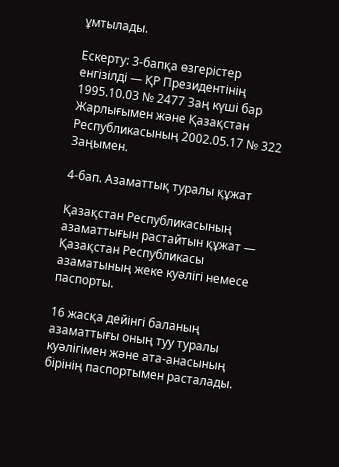ұмтылады.

Ескерту: 3-бапқа өзгерістер енгізілді — ҚР Президентінің 1995.10.03 № 2477 Заң күші бар Жарлығымен және Қазақстан Республикасының 2002.05.17 № 322 Заңымен.

4-бап. Азаматтық туралы құжат

Қазақстан Республикасының азаматтығын растайтын құжат — Қазақстан Республикасы азаматының жеке куәлігі немесе паспорты.

16 жасқа дейінгі баланың азаматтығы оның туу туралы куәлігімен және ата-анасының бірінің паспортымен расталады.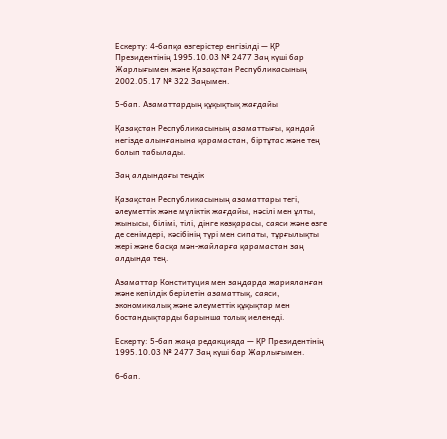Ескерту: 4-бапқа өзгерістер енгізілді — ҚР Президентінің 1995.10.03 № 2477 Заң күші бар Жарлығымен және Қазақстан Республикасының 2002.05.17 № 322 Заңымен.

5-бап. Азаматтардың құқықтық жағдайы

Қазақстан Республикасының азаматтығы, қандай негізде алынғанына қарамастан, біртұтас және тең болып табылады.

Заң алдындағы теңдік

Қазақстан Республикасының азаматтары тегі, әлеуметтік және мүліктік жағдайы, нәсілі мен ұлты, жынысы, білімі, тілі, дінге көзқарасы, саяси және өзге де сенімдері, кәсібінің түрі мен сипаты, тұрғылықты жері және басқа мән-жайларға қарамастан заң алдында тең.

Азаматтар Конституция мен заңдарда жарияланған және кепілдік берілетін азаматтық, саяси, экономикалық және әлеуметтік құқықтар мен бостандықтарды барынша толық иеленеді.

Ескерту: 5-бап жаңа редакцияда — ҚР Президентінің 1995.10.03 № 2477 Заң күші бар Жарлығымен.

6-бап.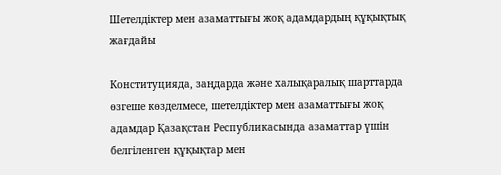Шетелдіктер мен азаматтығы жоқ адамдардың құқықтық жағдайы

Конституцияда, заңдарда және халықаралық шарттарда өзгеше көзделмесе, шетелдіктер мен азаматтығы жоқ адамдар Қазақстан Республикасында азаматтар үшін белгіленген құқықтар мен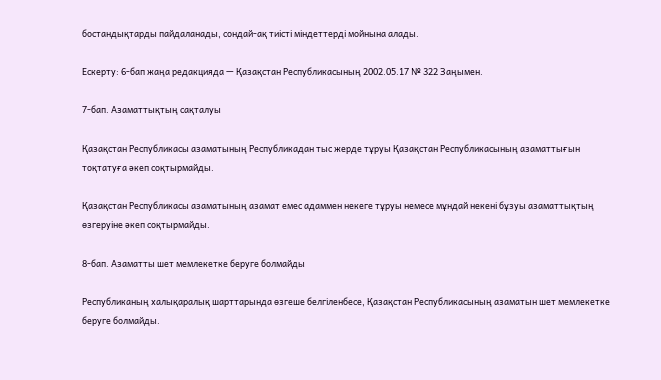бостандықтарды пайдаланады, сондай-ақ тиісті міндеттерді мойнына алады.

Ескерту: 6-бап жаңа редакцияда — Қазақстан Республикасының 2002.05.17 № 322 Заңымен.

7-бап. Азаматтықтың сақталуы

Қазақстан Республикасы азаматының Республикадан тыс жерде тұруы Қазақстан Республикасының азаматтығын тоқтатуға әкеп соқтырмайды.

Қазақстан Республикасы азаматының азамат емес адаммен некеге тұруы немесе мұндай некені бұзуы азаматтықтың өзгеруіне әкеп соқтырмайды.

8-бап. Азаматты шет мемлекетке беруге болмайды

Республиканың халықаралық шарттарында өзгеше белгіленбесе, Қазақстан Республикасының азаматын шет мемлекетке беруге болмайды.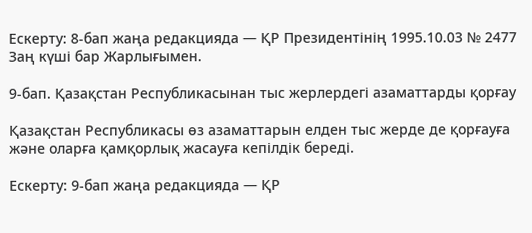Ескерту: 8-бап жаңа редакцияда — ҚР Президентінің 1995.10.03 № 2477 Заң күші бар Жарлығымен.

9-бап. Қазақстан Республикасынан тыс жерлердегі азаматтарды қорғау

Қазақстан Республикасы өз азаматтарын елден тыс жерде де қорғауға және оларға қамқорлық жасауға кепілдік береді.

Ескерту: 9-бап жаңа редакцияда — ҚР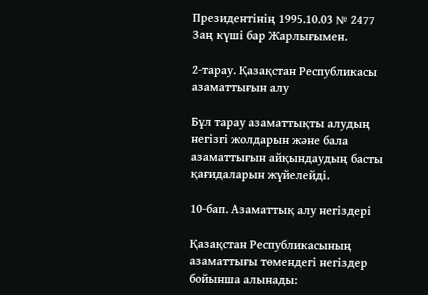Президентінің 1995.10.03 № 2477 Заң күші бар Жарлығымен.

2-тарау. Қазақстан Республикасы азаматтығын алу

Бұл тарау азаматтықты алудың негізгі жолдарын және бала азаматтығын айқындаудың басты қағидаларын жүйелейді.

10-бап. Азаматтық алу негіздері

Қазақстан Республикасының азаматтығы төмендегі негіздер бойынша алынады: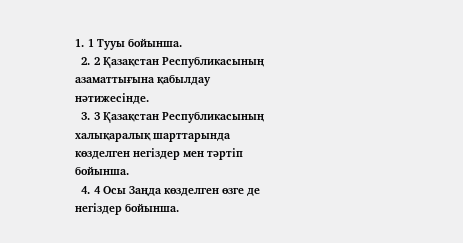1. 1 Тууы бойынша.
  2. 2 Қазақстан Республикасының азаматтығына қабылдау нәтижесінде.
  3. 3 Қазақстан Республикасының халықаралық шарттарында көзделген негіздер мен тәртіп бойынша.
  4. 4 Осы Заңда көзделген өзге де негіздер бойынша.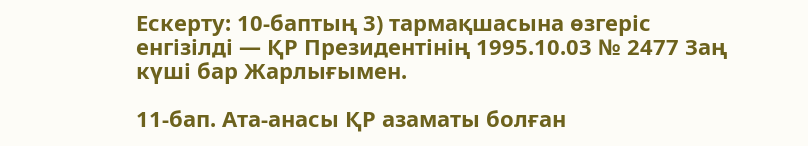Ескерту: 10-баптың 3) тармақшасына өзгеріс енгізілді — ҚР Президентінің 1995.10.03 № 2477 Заң күші бар Жарлығымен.

11-бап. Ата-анасы ҚР азаматы болған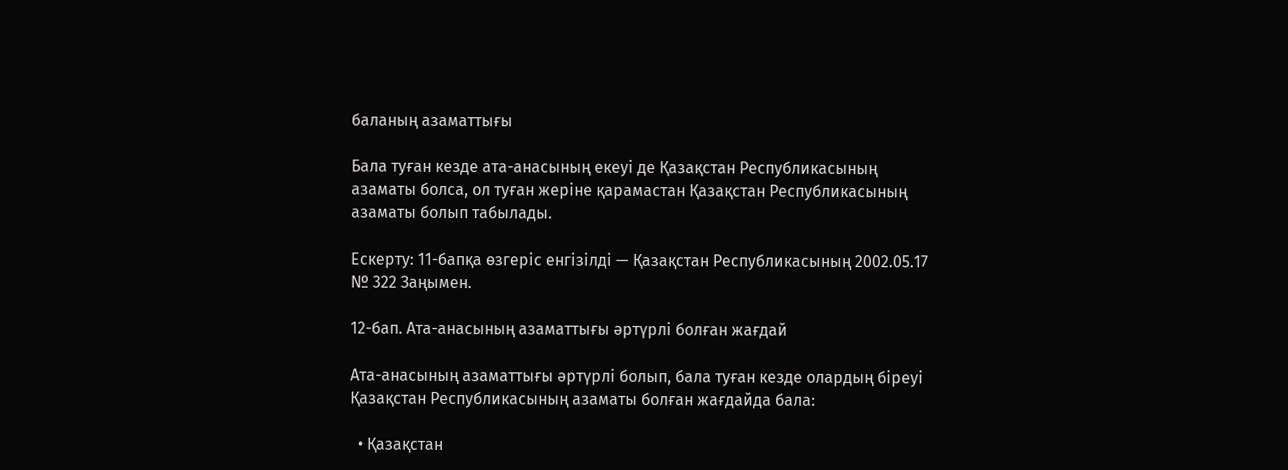баланың азаматтығы

Бала туған кезде ата-анасының екеуі де Қазақстан Республикасының азаматы болса, ол туған жеріне қарамастан Қазақстан Республикасының азаматы болып табылады.

Ескерту: 11-бапқа өзгеріс енгізілді — Қазақстан Республикасының 2002.05.17 № 322 Заңымен.

12-бап. Ата-анасының азаматтығы әртүрлі болған жағдай

Ата-анасының азаматтығы әртүрлі болып, бала туған кезде олардың біреуі Қазақстан Республикасының азаматы болған жағдайда бала:

  • Қазақстан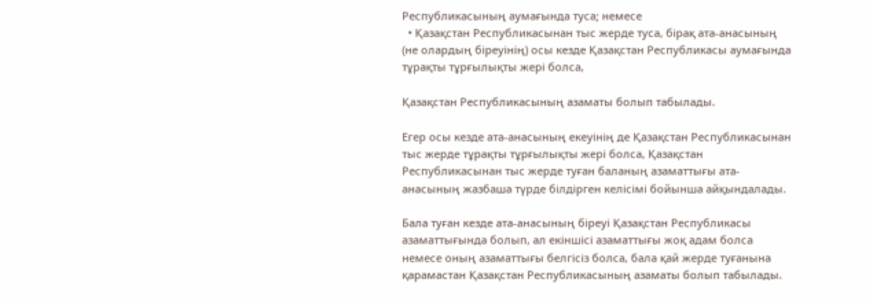Республикасының аумағында туса; немесе
  • Қазақстан Республикасынан тыс жерде туса, бірақ ата-анасының (не олардың біреуінің) осы кезде Қазақстан Республикасы аумағында тұрақты тұрғылықты жері болса,

Қазақстан Республикасының азаматы болып табылады.

Егер осы кезде ата-анасының екеуінің де Қазақстан Республикасынан тыс жерде тұрақты тұрғылықты жері болса, Қазақстан Республикасынан тыс жерде туған баланың азаматтығы ата-анасының жазбаша түрде білдірген келісімі бойынша айқындалады.

Бала туған кезде ата-анасының біреуі Қазақстан Республикасы азаматтығында болып, ал екіншісі азаматтығы жоқ адам болса немесе оның азаматтығы белгісіз болса, бала қай жерде туғанына қарамастан Қазақстан Республикасының азаматы болып табылады.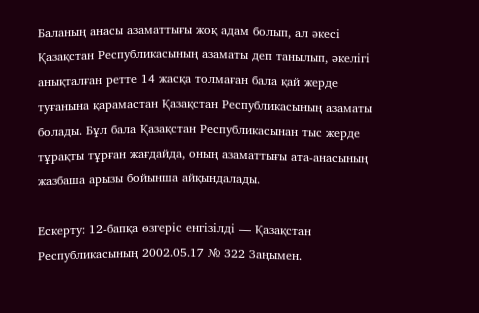Баланың анасы азаматтығы жоқ адам болып, ал әкесі Қазақстан Республикасының азаматы деп танылып, әкелігі анықталған ретте 14 жасқа толмаған бала қай жерде туғанына қарамастан Қазақстан Республикасының азаматы болады. Бұл бала Қазақстан Республикасынан тыс жерде тұрақты тұрған жағдайда, оның азаматтығы ата-анасының жазбаша арызы бойынша айқындалады.

Ескерту: 12-бапқа өзгеріс енгізілді — Қазақстан Республикасының 2002.05.17 № 322 Заңымен.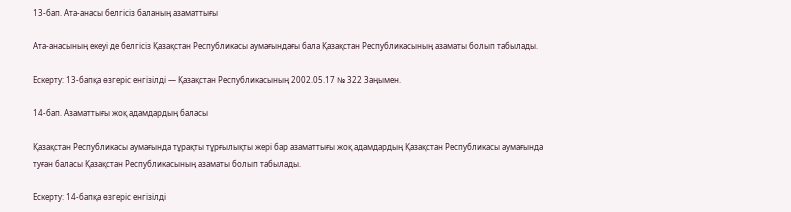13-бап. Ата-анасы белгісіз баланың азаматтығы

Ата-анасының екеуі де белгісіз Қазақстан Республикасы аумағындағы бала Қазақстан Республикасының азаматы болып табылады.

Ескерту: 13-бапқа өзгеріс енгізілді — Қазақстан Республикасының 2002.05.17 № 322 Заңымен.

14-бап. Азаматтығы жоқ адамдардың баласы

Қазақстан Республикасы аумағында тұрақты тұрғылықты жері бар азаматтығы жоқ адамдардың Қазақстан Республикасы аумағында туған баласы Қазақстан Республикасының азаматы болып табылады.

Ескерту: 14-бапқа өзгеріс енгізілді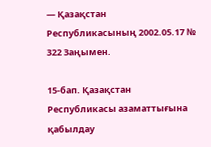— Қазақстан Республикасының 2002.05.17 № 322 Заңымен.

15-бап. Қазақстан Республикасы азаматтығына қабылдау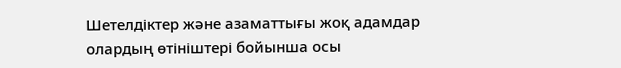Шетелдіктер және азаматтығы жоқ адамдар олардың өтініштері бойынша осы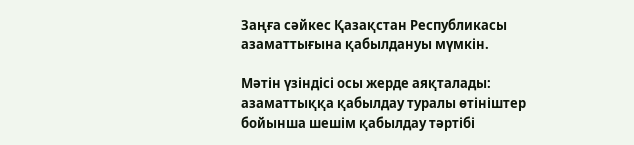Заңға сәйкес Қазақстан Республикасы азаматтығына қабылдануы мүмкін.

Мәтін үзіндісі осы жерде аяқталады: азаматтыққа қабылдау туралы өтініштер бойынша шешім қабылдау тәртібі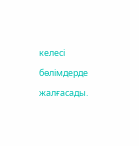келесі бөлімдерде жалғасады.